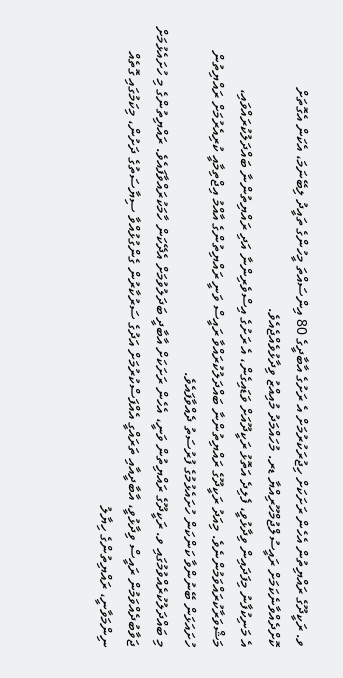ވ. ރަކީދޫގެ ރައްޔިތުން އެހެން ރަށަކަށް ހިޖުރަކުރުމަށް އެ ރަށުގެ އާބާދީގެ 80 އިންސައްތަ މީހުންގެ ތައީދު ލިބޭނަމަ، އެކަން އެގޮތަށް ކޮށްދެއްވާނެކަމަށް ރައީސުލްޖުމްހޫރިއްޔާ ޑރ. މުހައްމަދު މުއިއްޒު ވިދާޅުވެއްޖެއެވެ.
އެ މަނިކުފާނު މިފަދައިން ވިދާޅުވީ، ފެލިދެ އަތޮޅު ރަކީދޫއަށް ވަޑައިގެން، އެ ރަށުގެ އިސްވެރިންނާ އަދި ރައްޔިތުންނާ ބައްދަލުކުރައްވައި، މަޝްވަރާކުރައްވަމުންނެވެ. މިއަދު ރަކީދޫގެ ރައްޔިތުންނާ ބައްދަލުކުރައްވާ ރައީސް ވަނީ ރައްޔިތުންގެ އާއްމު އިޖްތިމާއީ ކުރިއެރުމަށް ރައްޔިތުން ހުށައަޅަން ބޭނުންވާ ކަންކަން ހުށައެޅުމުގެ ފުރުސަތު ދެއްވާފައެވެ.
މި ބައްދަލުކުރެއްވުމުގައި ވ. ރަކީދޫގެ ރައްޔިތުން ވަނީ، އެހެން ރަށަކަށް އާބާދީ ބަދަލުވުމަށް އެދޭކަން ހާމަކުރައްވާފައެވެ. ރައްޔިތުންގެ މި ހުށައެޅުމަށް ޖަވާބުދެއްވަމުން ރައީސް ވިދާޅުވީ، އާބާދީއާއި ތަރައްގީ އެއްފަސްކުރުމަށް އަދުގެ ސަރުކާރުން ގެންގުޅުއްވާ ސިޔާސަތުގެ ދަށުން، މިކަމުގައި ގޮތެއް ނިންމަވާނީ، ރައްޔިތުންގެ ހިޔާލު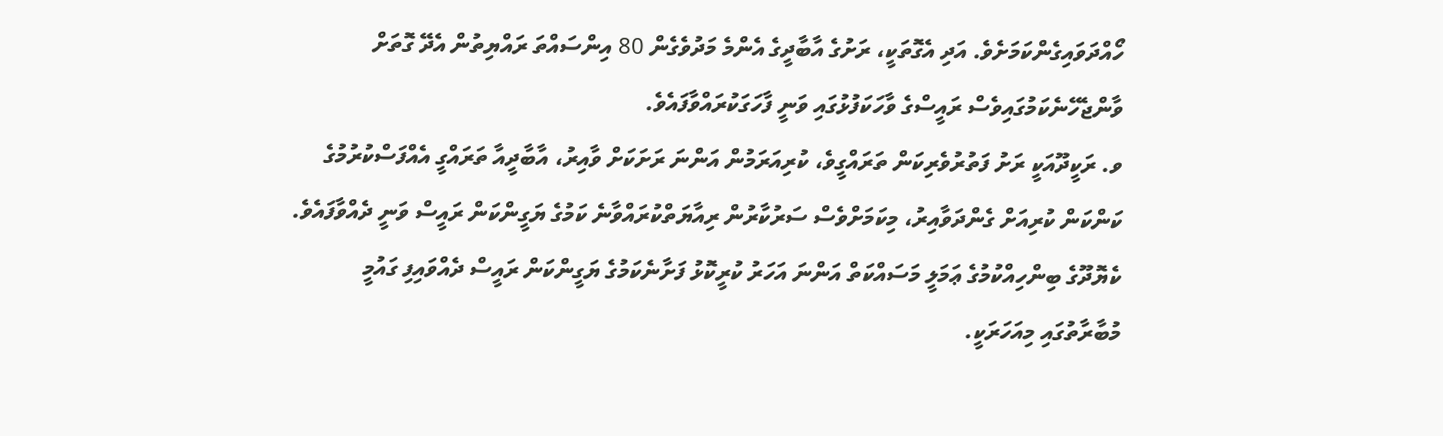ހޯއްދަވައިގެންކަމަށެވެ. އަދި އެގޮތަކީ، ރަށުގެ އާބާދީގެ އެންމެ މަދުވެގެން 80 އިންސައްތަ ރައްޔިތުން އެދޭ ގޮތަށް ވާންޖެހޭނެކަމުގައިވެސް ރައީސްގެ ވާހަކަފުޅުގައި ވަނީ ފާހަގަކުރައްވާފައެވެ.
ވ. ރަކީދޫއަކީ ރަށު ފަތުރުވެރިކަން ތަރައްގީވެ، ކުރިއަރަމުން އަންނަ ރަށަކަށް ވާއިރު، އާބާދީއާ ތަރައްގީ އެއްފަސްކުރުމުގެ ކަންކަން ކުރިއަށް ގެންދަވާއިރު، މިކަމަށްވެސް ސަރުކާރުން ރިއާޔަތްކުރައްވާނެ ކަމުގެ ޔަގީންކަން ރައީސް ވަނީ ދެއްވާފައެވެ.
ކެޔޮދޫގެ ބިންހިއްކުމުގެ ޢަމަލީ މަސައްކަތް އަންނަ އަހަރު ކުރީކޮޅު ފަށާނެކަމުގެ ޔަގީންކަން ރައީސް ދެއްވައިފި ގައުމީ މުބާރާތުގައި މިއަހަރަކީ.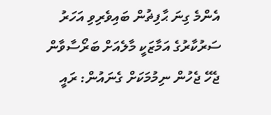އެންމެ ގިނަ ޙާފިޡުން ބައިވެރިވި އަހަރު ސަރުކާރުގެ އަމާޒަކީ މާލެއަށް ބަރޯސާވާން ޖެހޭ ޖެހުން ނިމުމަކަށް ގެނައުން: ރައީ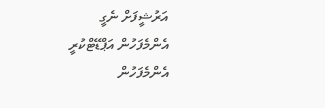އަރުޝީފަށް ނެގީ
އެންމެފަހުން އަޕްޑޭޓްކުރީ
އެންމެފަހުން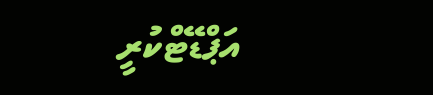އަޕްޑޭޓްކުރީ